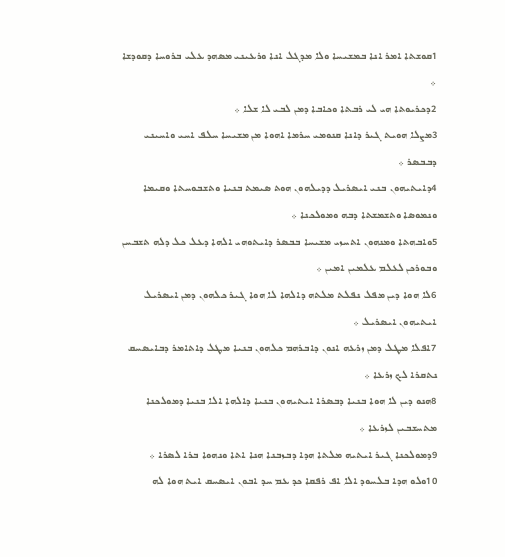1ܩܘܫܬܐ ܐܡܪ ܐܢܐ ܒܡܫܝܚܐ ܘܠܐ ܡܕܓܠ ܐܢܐ ܘܪܥܝܢܝ ܡܤܗܕ ܥܠܝ ܒܪܘܚܐ ܕܩܘܕܫܐ ܀
2ܕܟܪܝܘܬܐ ܗܝ ܠܝ ܪܒܬܐ ܘܟܐܒܐ ܕܡܢ ܠܒܝ ܠܐ ܫܠܐ ܀
3ܡܨܠܐ ܗܘܝܬ ܓܝܪ ܕܐܢܐ ܩܢܘܡܝ ܚܪܡܐ ܐܗܘܐ ܡܢ ܡܫܝܚܐ ܚܠܦ ܐܚܝ ܘܐܚܝܢܝ ܕܒܒܤܪ ܀
4ܕܐܝܬܝܗܘܢ ܒܢܝ ܐܝܤܪܝܠ ܕܕܝܠܗܘܢ ܗܘܬ ܤܝܡܬ ܒܢܝܐ ܘܬܫܒܘܚܬܐ ܘܩܝܡܐ ܘܢܡܘܤܐ ܘܬܫܡܫܬܐ ܕܒܗ ܘܡܘܠܟܢܐ ܀
5ܘܐܒܗܬܐ ܘܡܢܗܘܢ ܐܬܚܙܝ ܡܫܝܚܐ ܒܒܤܪ ܕܐܝܬܘܗܝ ܐܠܗܐ ܕܥܠ ܟܠ ܕܠܗ ܬܫܒܚܢ ܘܒܘܪܟܢ ܠܥܠܡ ܥܠܡܝܢ ܐܡܝܢ ܀
6ܠܐ ܗܘܐ ܕܝܢ ܡܦܠ ܢܦܠܬ ܡܠܬܗ ܕܐܠܗܐ ܠܐ ܗܘܐ ܓܝܪ ܟܠܗܘܢ ܕܡܢ ܐܝܤܪܝܠ ܐܝܬܝܗܘܢ ܐܝܤܪܝܠ ܀
7ܐܦܠܐ ܡܛܠ ܕܡܢ ܙܪܥܗ ܐܢܘܢ ܕܐܒܪܗܡ ܟܠܗܘܢ ܒܢܝܐ ܡܛܠ ܕܐܬܐܡܪ ܕܒܐܝܤܚܩ ܢܬܩܪܐ ܠܟ ܙܪܥܐ ܀
8ܗܢܘ ܕܝܢ ܠܐ ܗܘܐ ܒܢܝܐ ܕܒܤܪܐ ܐܝܬܝܗܘܢ ܒܢܝܐ ܕܐܠܗܐ ܐܠܐ ܒܢܝܐ ܕܡܘܠܟܢܐ ܡܬܚܫܒܝܢ ܠܙܪܥܐ ܀
9ܕܡܘܠܟܢܐ ܓܝܪ ܐܝܬܝܗ ܡܠܬܐ ܗܕܐ ܕܒܙܒܢܐ ܗܢܐ ܐܬܐ ܘܢܗܘܐ ܒܪܐ ܠܤܪܐ ܀
10ܘܠܘ ܗܕܐ ܒܠܚܘܕ ܐܠܐ ܐܦ ܪܦܩܐ ܟܕ ܥܡ ܚܕ ܐܒܘܢ ܐܝܤܚܩ ܐܝܬ ܗܘܐ ܠܗ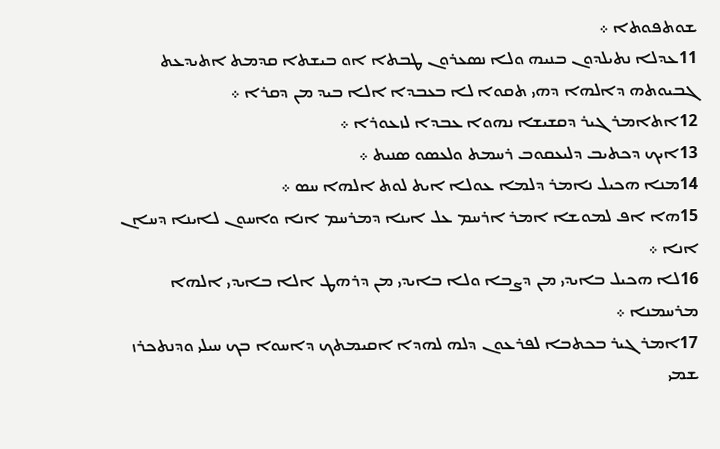ܫܘܬܦܘܬܐ ܀
11ܥܕܠܐ ܢܬܝܠܕܘܢ ܒܢܝܗ ܘܠܐ ܢܤܥܪܘܢ ܛܒܬܐ ܐܘ ܒܝܫܬܐ ܩܕܡܬ ܐܬܝܕܥܬ ܓܒܝܘܬܗ ܕܐܠܗܐ ܕܗܝ ܬܩܘܐ ܠܐ ܒܥܒܕܐ ܐܠܐ ܒܝܕ ܡܢ ܕܩܪܐ ܀
12ܐܬܐܡܪ ܓܝܪ ܕܩܫܝܫܐ ܢܗܘܐ ܥܒܕܐ ܠܙܥܘܪܐ ܀
13ܐܝܟ ܕܟܬܝܒ ܕܠܝܥܩܘܒ ܪܚܡܬ ܘܠܥܤܘ ܤܢܝܬ ܀
14ܡܢܐ ܗܟܝܠ ܢܐܡܪ ܕܠܡܐ ܥܘܠܐ ܐܝܬ ܠܘܬ ܐܠܗܐ ܚܤ ܀
15ܗܐ ܐܦ ܠܡܘܫܐ ܐܡܪ ܐܪܚܡ ܥܠ ܐܝܢܐ ܕܡܪܚܡ ܐܢܐ ܘܐܚܘܢ ܠܐܝܢܐ ܕܚܐܢ ܐܢܐ ܀
16ܠܐ ܗܟܝܠ ܒܐܝܕܝ ܡܢ ܕܨܒܐ ܘܠܐ ܒܐܝܕܝ ܡܢ ܕܪܗܛ ܐܠܐ ܒܐܝܕܝ ܐܠܗܐ ܡܪܚܡܢܐ ܀
17ܐܡܪ ܓܝܪ ܒܟܬܒܐ ܠܦܪܥܘܢ ܕܠܗ ܠܗܕܐ ܐܩܝܡܬܟ ܕܐܚܘܐ ܒܟ ܚܝܠܝ ܘܕܢܬܟܪܙ ܫܡܝ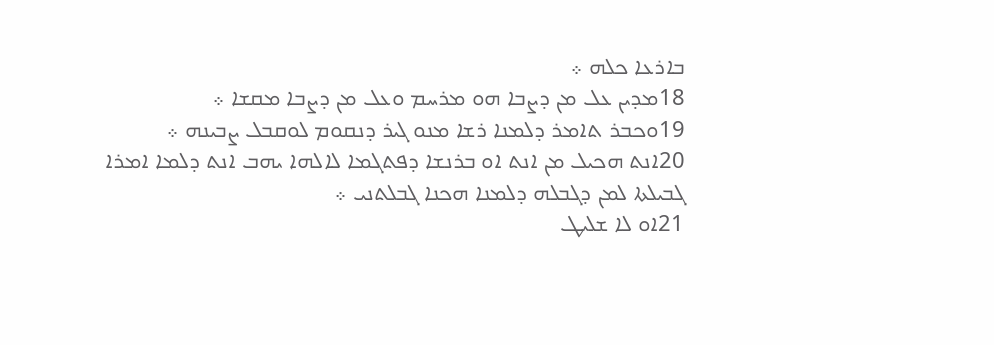ܒܐܪܥܐ ܟܠܗ ܀
18ܡܕܝܢ ܥܠ ܡܢ ܕܨܒܐ ܗܘ ܡܪܚܡ ܘܥܠ ܡܢ ܕܨܒܐ ܡܩܫܐ ܀
19ܘܟܒܪ ܬܐܡܪ ܕܠܡܢܐ ܪܫܐ ܡܢܘ ܓܝܪ ܕܢܩܘܡ ܠܘܩܒܠ ܨܒܝܢܗ ܀
20ܐܢܬ ܗܟܝܠ ܡܢ ܐܢܬ ܐܘ ܒܪܢܫܐ ܕܦܬܓܡܐ ܠܐܠܗܐ ܝܗܒ ܐܢܬ ܕܠܡܐ ܐܡܪܐ ܓܒܝܠܬܐ ܠܡܢ ܕܓܒܠܗ ܕܠܡܢܐ ܗܟܢܐ ܓܒܠܬܢܝ ܀
21ܐܘ ܠܐ ܫܠܝܛ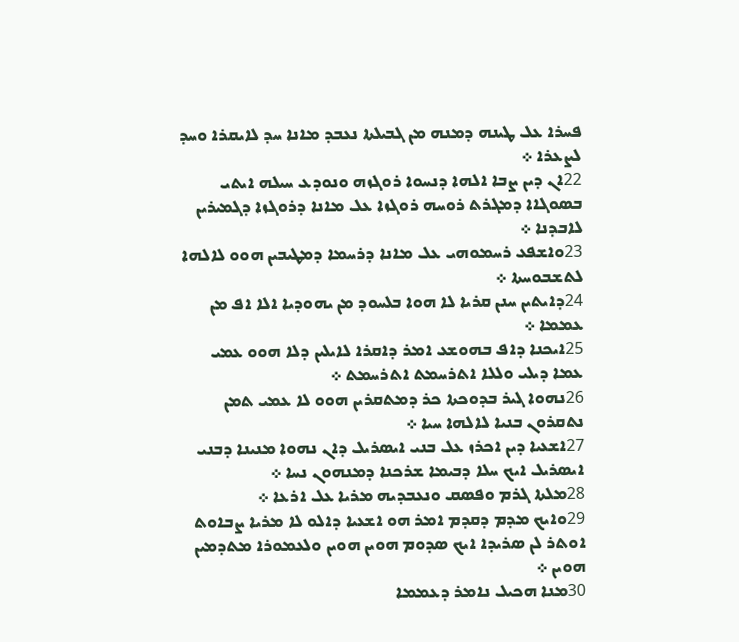ܦܚܪܐ ܥܠ ܛܝܢܗ ܕܡܢܗ ܡܢ ܓܒܝܠܬܐ ܢܥܒܕ ܡܐܢܐ ܚܕ ܠܐܝܩܪܐ ܘܚܕ ܠܨܥܪܐ ܀
22ܐܢ ܕܝܢ ܨܒܐ ܐܠܗܐ ܕܢܚܘܐ ܪܘܓܙܗ ܘܢܘܕܥ ܚܝܠܗ ܐܝܬܝ ܒܤܘܓܐܐ ܕܡܓܪܬ ܪܘܚܗ ܪܘܓܙܐ ܥܠ ܡܐܢܐ ܕܪܘܓܙܐ ܕܓܡܝܪܝܢ ܠܐܒܕܢܐ ܀
23ܘܐܫܦܥ ܪܚܡܘܗܝ ܥܠ ܡܐܢܐ ܕܪܚܡܐ ܕܡܛܝܒܝܢ ܗܘܘ ܠܐܠܗܐ ܠܬܫܒܘܚܬܐ ܀
24ܕܐܝܬܝܢ ܚܢܢ ܩܪܝܐ ܠܐ ܗܘܐ ܒܠܚܘܕ ܡܢ ܝܗܘܕܝܐ ܐܠܐ ܐܦ ܡܢ ܥܡܡܐ ܀
25ܐܝܟܢܐ ܕܐܦ ܒܗܘܫܥ ܐܡܪ ܕܐܩܪܐ ܠܐܝܠܝܢ ܕܠܐ ܗܘܘ ܥܡܝ ܥܡܐ ܕܝܠܝ ܘܠܠܐ ܐܬܪܚܡܬ ܐܬܪܚܡܬ ܀
26ܢܗܘܐ ܓܝܪ ܒܕܘܟܬܐ ܟܪ ܕܡܬܩܪܝܢ ܗܘܘ ܠܐ ܥܡܝ ܬܡܢ ܢܬܩܪܘܢ ܒܢܝܐ ܠܐܠܗܐ ܚܝܐ ܀
27ܐܫܥܝܐ ܕܝܢ ܐܟܪܙ ܥܠ ܒܢܝ ܐܝܤܪܝܠ ܕܐܢ ܢܗܘܐ ܡܢܝܢܐ ܕܒܢܝ ܐܝܤܪܝܠ ܐܝܟ ܚܠܐ ܕܒܝܡܐ ܫܪܟܢܐ ܕܡܢܗܘܢ ܢܚܐ ܀
28ܡܠܬܐ ܓܪܡ ܘܦܤܩ ܘܢܥܒܕܝܗ ܡܪܝܐ ܥܠ ܐܪܥܐ ܀
29ܘܐܝܟ ܡܕܡ ܕܩܕܡ ܐܡܪ ܗܘ ܐܫܥܝܐ ܕܐܠܘ ܠܐ ܡܪܝܐ ܨܒܐܘܬ ܐܘܬܪ ܠܢ ܤܪܝܕܐ ܐܝܟ ܤܕܘܡ ܗܘܝܢ ܗܘܝܢ ܘܠܥܡܘܪܐ ܡܬܕܡܝܢ ܗܘܝܢ ܀
30ܡܢܐ ܗܟܝܠ ܢܐܡܪ ܕܥܡܡܐ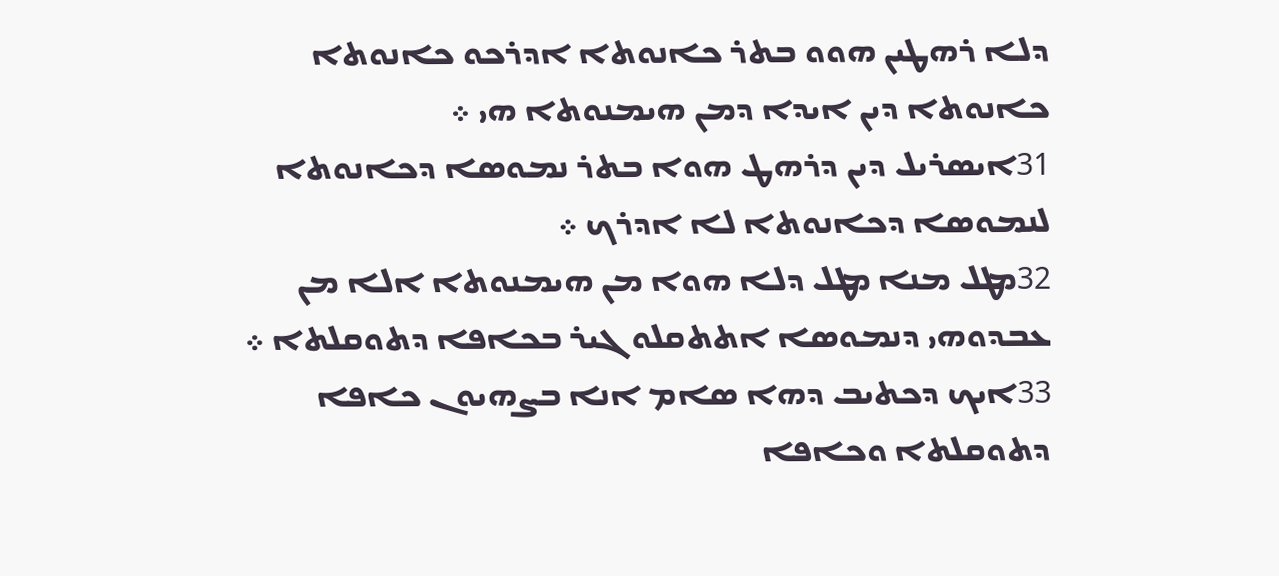ܕܠܐ ܪܗܛܝܢ ܗܘܘ ܒܬܪ ܟܐܢܘܬܐ ܐܕܪܟܘ ܟܐܢܘܬܐ ܟܐܢܘܬܐ ܕܝܢ ܐܝܕܐ ܕܡܢ ܗܝܡܢܘܬܐ ܗܝ ܀
31ܐܝܤܪܝܠ ܕܝܢ ܕܪܗܛ ܗܘܐ ܒܬܪ ܢܡܘܤܐ ܕܟܐܢܘܬܐ ܠܢܡܘܤܐ ܕܟܐܢܘܬܐ ܠܐ ܐܕܪܟ ܀
32ܡܛܠ ܡܢܐ ܡܛܠ ܕܠܐ ܗܘܐ ܡܢ ܗܝܡܢܘܬܐ ܐܠܐ ܡܢ ܥܒܕܘܗܝ ܕܢܡܘܤܐ ܐܬܬܩܠܘ ܓܝܪ ܒܟܐܦܐ ܕܬܘܩܠܬܐ ܀
33ܐܝܟ ܕܟܬܝܒ ܕܗܐ ܤܐܡ ܐܢܐ ܒܨܗܝܘܢ ܟܐܦܐ ܕܬܘܩܠܬܐ ܘܟܐܦܐ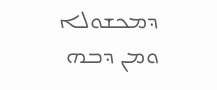ܕܡܟܫܘܠܐ ܘܡܢ ܕܒܗ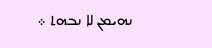ܢܗܝܡܢ ܠܐ ܢܒܗܬ ܀